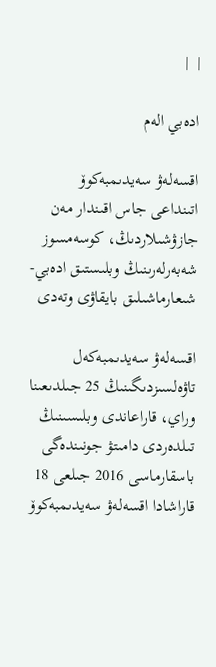|  |

ادەبي الەم

اقسەلەۋ سەيدىمبەكوۆ اتىنداعى جاس اقىندار مەن جازۋشىلاردىڭ، كوسەمسوز شەبەرلەرىنىڭ وبلىستىق ادەبي-شىعارماشىلىق بايقاۋى وتەدى

اقسەلەۋ سەيدىمبەكەل تاۋەلسىزدىگىنىڭ 25 جىلدىعىنا وراي، قاراعاندى وبلىسىنىڭ تىلدەردى دامىتۋ جونىندەگى باسقارماسى 2016 جىلعى 18 قاراشادا اقسەلەۋ سەيدىمبەكوۆ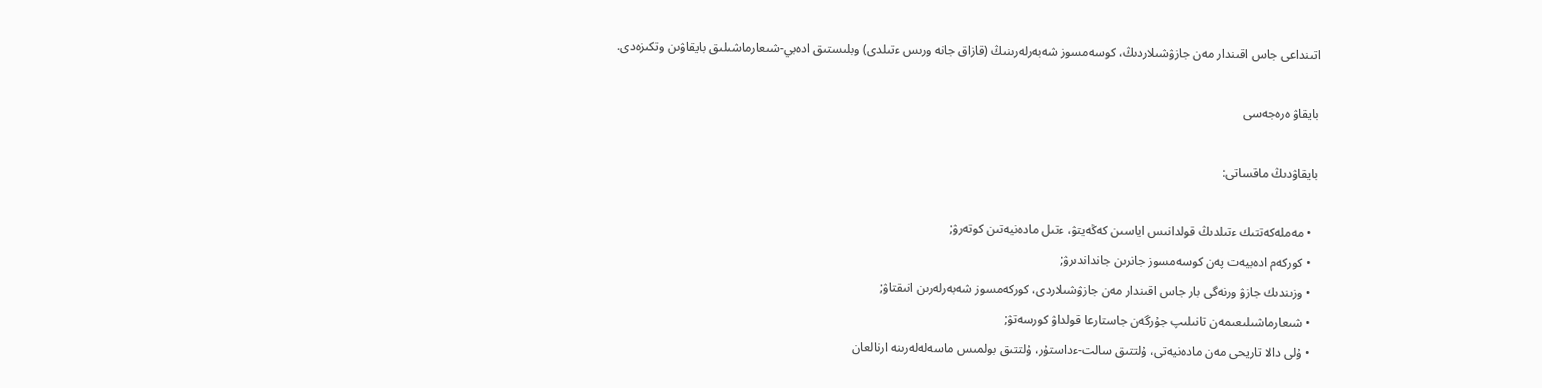اتىنداعى جاس اقىندار مەن جازۋشىلاردىڭ، كوسەمسوز شەبەرلەرىنىڭ (قازاق جانە ورىس ءتىلدى) وبلىستىق ادەبي-شىعارماشىلىق بايقاۋىن وتكىزەدى.

بايقاۋ ەرەجەسى

بايقاۋدىڭ ماقساتى:

  • مەملەكەتتىك ءتىلدىڭ قولدانىس اياسىن كەڭەيتۋ، ءتىل مادەنيەتىن كوتەرۋ;
  • كوركەم ادەبيەت پەن كوسەمسوز جانرىن جانداندىرۋ;
  • وزىندىك جازۋ ورنەگى بار جاس اقىندار مەن جازۋشىلاردى، كوركەمسوز شەبەرلەرىن انىقتاۋ;
  • شىعارماشىلىعىمەن تانىلىپ جۇرگەن جاستارعا قولداۋ كورسەتۋ;
  • ۇلى دالا تاريحى مەن مادەنيەتى، ۇلتتىق سالت-ءداستۇر، ۇلتتىق بولمىس ماسەلەلەرىنە ارنالعان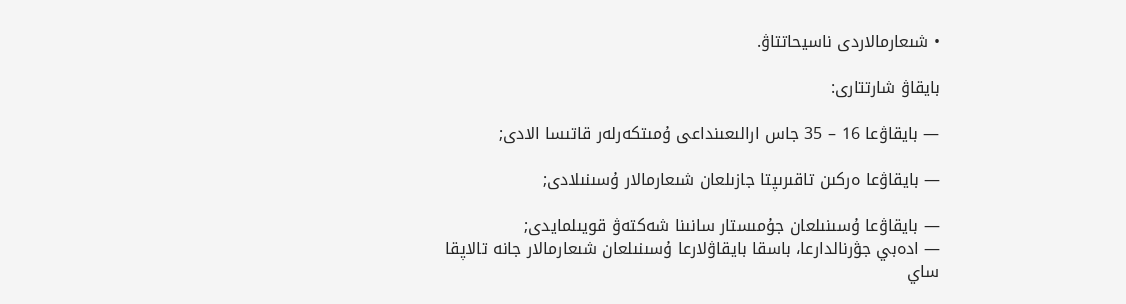• شىعارمالاردى ناسيحاتتاۋ.

بايقاۋ شارتتارى:

— بايقاۋعا 16 – 35 جاس ارالىعىنداعى ۇمىتكەرلەر قاتىسا الادى;

— بايقاۋعا ەركىن تاقىرىپتا جازىلعان شىعارمالار ۇسىنىلادى;

— بايقاۋعا ۇسىنىلعان جۇمىستار سانىنا شەكتەۋ قويىلمايدى;
— ادەبي جۋرنالدارعا، باسقا بايقاۋلارعا ۇسىنىلعان شىعارمالار جانە تالاپقا ساي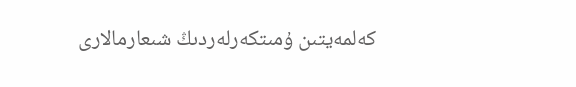كەلمەيتىن ۇمىتكەرلەردىڭ شىعارمالارى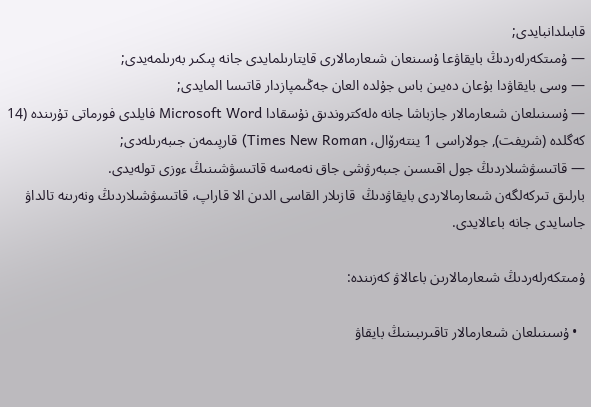قابىلدانبايدى;
— ۇمىتكەرلەردىڭ بايقاۋعا ۇسىنعان شىعارمالارى قايتارىلمايدى جانە پىكىر بەرىلمەيدى;
— وسى بايقاۋدا بۇعان دەيىن باس جۇلدە العان جەڭىمپازدار قاتىسا المايدى;
— ۇسىنىلعان شىعارمالار جازباشا جانە ەلەكتروندىق نۇسقادا Microsoft Word فايلدى فورماتى تۇرىندە (14 كەگلدە (شريفت), جولاراسى 1 ينتەرۆال، Times New Roman) قارپىمەن جىبەرىلەدى;
— قاتىسۋشىلاردىڭ جول اقىسىن جىبەرۋشى جاق نەمەسە قاتىسۋشىنىڭ ءوزى تولەيدى.
بارلىق تىركەلگەن شىعارمالاردى بايقاۋدىڭ  قازىلار القاسى الدىن الا قاراپ، قاتىسۋشىلاردىڭ ونەرىنە تالداۋ جاسايدى جانە باعالايدى.

ۇمىتكەرلەردىڭ شىعارمالارىن باعالاۋ كەزىندە:

  • ۇسىنىلعان شىعارمالار تاقىرىبىنىڭ بايقاۋ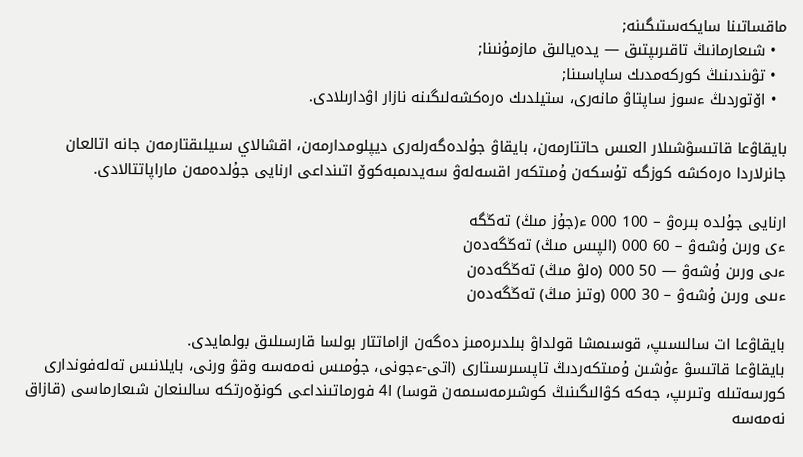ماقساتىنا سايكەستىگىنە;
  • شىعارمانىڭ تاقىرىپتىق — يدەيالىق مازمۇنىنا;
  • تۋىندىنىڭ كوركەمدىك ساپاسىنا;
  • اۆتوردىڭ ءسوز ساپتاۋ مانەرى، ستيلدىك ەرەكشەلىگىنە نازار اۋدارىلادى.

بايقاۋعا قاتىسۋشىلار العىس حاتتارمەن، بايقاۋ جۇلدەگەرلەرى ديپلومدارمەن، اقشالاي سىيلىقتارمەن جانە اتالعان جانرلاردا ەرەكشە كوزگە تۇسكەن ۇمىتكەر اقسەلەۋ سەيدىمبەكوۆ اتىنداعى ارنايى جۇلدەمەن ماراپاتتالادى.

ارنايى جۇلدە بىرەۋ – 100 000 ء(جۇز مىڭ) تەڭگە
ءى ورىن ۇشەۋ – 60 000 (الپىس مىڭ) تەڭگەدەن
ءىى ورىن ۇشەۋ — 50 000 (ەلۋ مىڭ) تەڭگەدەن
ءىىى ورىن ۇشەۋ – 30 000 (وتىز مىڭ) تەڭگەدەن

بايقاۋعا ات سالىسىپ، قوسىمشا قولداۋ بىلدىرەمىز دەگەن ازاماتتار بولسا قارسىلىق بولمايدى.
بايقاۋعا قاتىسۋ ءۇشىن ۇمىتكەردىڭ تاپسىرىستارى (اتى-ءجونى، جۇمىس نەمەسە وقۋ ورنى، بايلانىس تەلەفوندارى كورسەتىلە وتىرىپ، جەكە كۋالىگىنىڭ كوشىرمەسىمەن قوسا) ا4 فورماتىنداعى كونۆەرتكە سالىنعان شىعارماسى (قازاق نەمەسە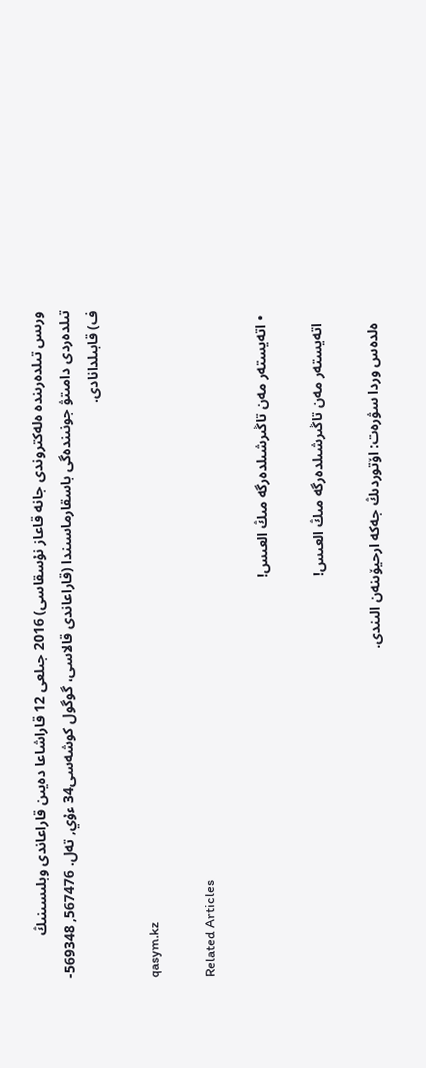ورىس تىلدەرىندە ەلەكتروندى جانە قاعاز نۇسقاسى) 2016 جىلعى 12 قاراشاعا دەيىن قاراعاندى وبلىسىنىڭ تىلدەردى دامىتۋ جونىندەگى باسقارماسىندا (قاراعاندى قالاسى، گوگول كوشەسى34 ءۇي, تەل. 567476, 569348-ف) قابىلدانادى.

qasym.kz

Related Articles

  • اتەيستەر مەن تاڭىرشىلدەرگە مىڭ العىس!

    اتەيستەر مەن تاڭىرشىلدەرگە مىڭ العىس!

    ەلدەس وردا سۋرەت: اۆتوردىڭ جەكە ارحيۆىنەن الىندى.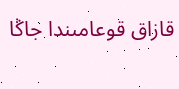قازاق قوعامىندا جاڭا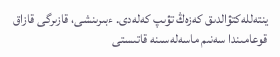ينتەللەكتۋالدىق كەزەڭ تۋىپ كەلەدى. ءبىرىنشى، قازىرگى قازاق قوعامىندا سەنىم ماسەلەسىنە قاتىستى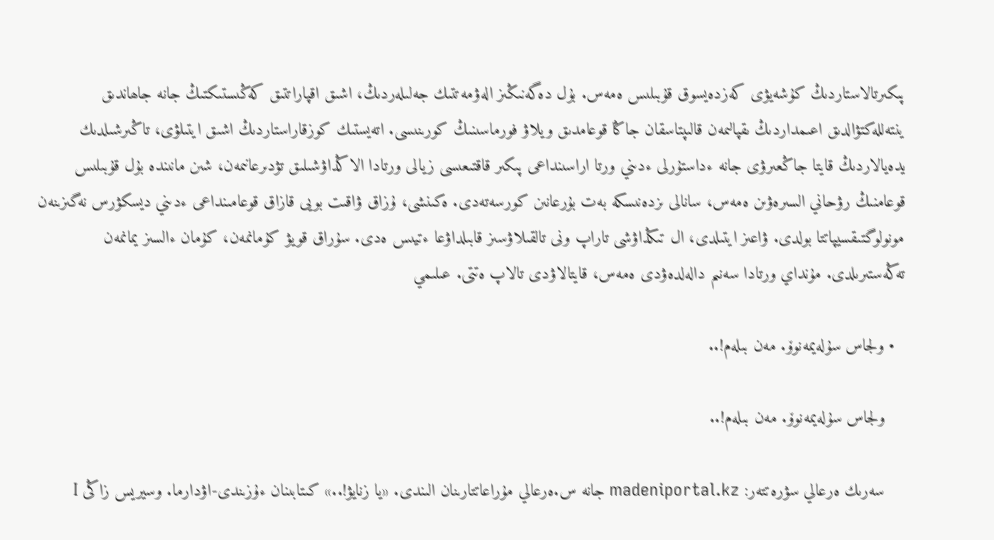پىكىرتالاستاردىڭ كۇشەيۋى كەزدەيسوق قۇبىلىس ەمەس. بۇل دەگەنىڭىز الەۋمەتتىك جەلىلەردىڭ، اشىق اقپاراتتىق كەڭىستىكتىڭ جانە جاھاندىق ينتەللەكتۋالدىق اعىمداردىڭ ىقپالىمەن قالىپتاسقان جاڭا قوعامدىق ويلاۋ فورماسىنىڭ كورىنىسى. اتەيستىك كوزقاراستاردىڭ اشىق ايتىلۋى، تاڭىرشىلدىك يدەيالاردىڭ قايتا جاڭعىرۋى جانە ءداستۇرلى ءدىني ورتا اراسىنداعى پىكىر قاقتىعىسى زيالى ورتادا الاڭداۋشىلىق تۋدىرعانىمەن، شىن مانىندە بۇل قۇبىلىس قوعامنىڭ رۋحاني السىرەۋىن ەمەس، سانالى ىزدەنىسكە بەت بۇرعانىن كورسەتەدى. ەكىنشى، ۇزاق ۋاقىت بويى قازاق قوعامىنداعى ءدىني ديسكۋرس نەگىزىنەن مونولوگتىقسيپاتتا بولدى. ۋاعىز ايتىلدى، ال تىڭداۋشى تاراپ ونى تالقىلاۋسىز قابىلداۋعا ءتيىس ەدى. سۇراق قويۋ كۇمانمەن، كۇمان ءالسىز يمانمەن تەڭەستىرىلدى. مۇنداي ورتادا سەنىم دالەلدەۋدى ەمەس، قايتالاۋدى تالاپ ەتتى. عىلىمي

  • ولجاس سۇلەيمەنوۆ. مەن بىلەم!..

    ولجاس سۇلەيمەنوۆ. مەن بىلەم!..

    سەرىك ەرعالي سۋرەتتەر: madeniportal.kz جانە س.ەرعالي مۇراعاتتارىنان الىندى. «يا زنايۋ!..» كىتابىنان ءۇزىندى-اۋدارما. وسيريس زاڭى I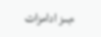ءبىز ادامزات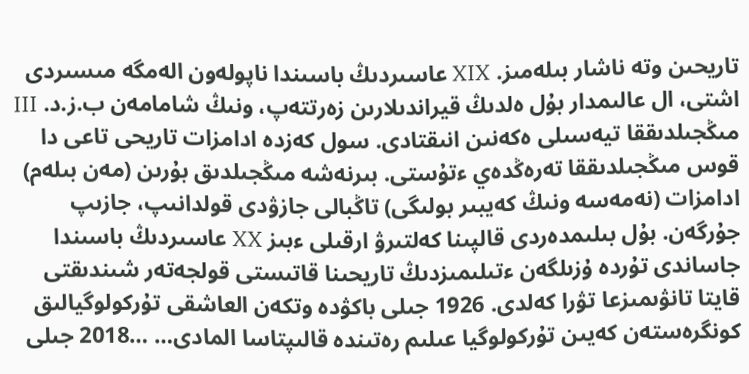تاريحىن وتە ناشار بىلەمىز. XIX عاسىردىڭ باسىندا ناپولەون الەمگە مىسىردى اشتى، ال عالىمدار بۇل ەلدىڭ قيراندىلارىن زەرتتەپ، ونىڭ شامامەن ب.ز.د. III مىڭجىلدىققا تيەسىلى ەكەنىن انىقتادى. سول كەزدە ادامزات تاريحى تاعى دا قوس مىڭجىلدىققا تەرەڭدەي ءتۇستى. بىرنەشە مىڭجىلدىق بۇرىن (مەن بىلەم) ادامزات (نەمەسە ونىڭ كەيبىر بولىگى) تاڭبالى جازۋدى قولدانىپ، جازىپ جۇرگەن. بۇل بىلىمدەردى قالپىنا كەلتىرۋ ارقىلى ءبىز XX عاسىردىڭ باسىندا جاساندى تۇردە ۇزىلگەن ءتىلىمىزدىڭ تاريحىنا قاتىستى قولجەتەر شىندىقتى قايتا تانۋىمىزعا تۋرا كەلدى. 1926 جىلى باكۋدە وتكەن العاشقى تۇركولوگيالىق كونگرەستەن كەيىن تۇركولوگيا عىلىم رەتىندە قالىپتاسا المادى… …2018 جىلى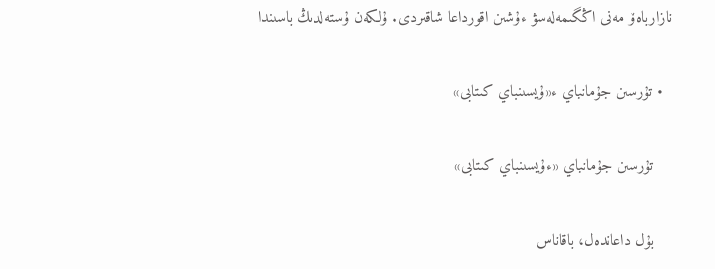نازارباەۆ مەنى اڭگىمەلەسۋ ءۇشىن اقورداعا شاقىردى. ۇلكەن ۇستەلدىڭ باسىندا

  • تۇرسىن جۇمانباي ء«ۇيسىنباي كىتابى»

    تۇرسىن جۇمانباي «ءۇيسىنباي كىتابى»

    بۇل داعاندەل، باقاناس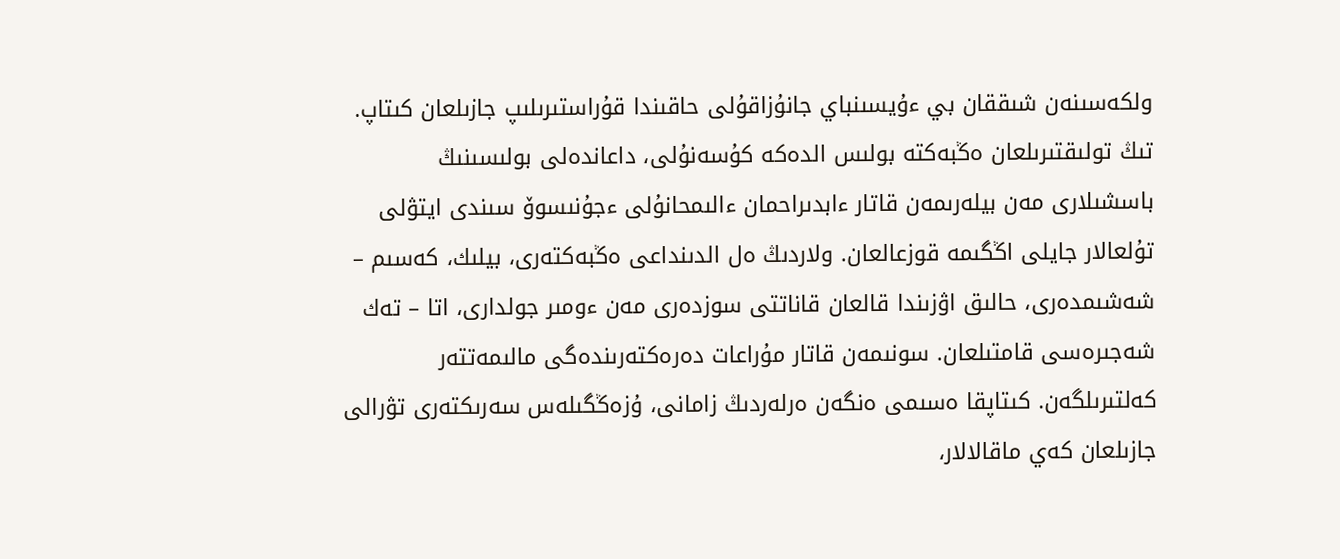ولكەسىنەن شىققان بي ءۇيسىنباي جانۇزاقۇلى حاقىندا قۇراستىرىلىپ جازىلعان كىتاپ. تىڭ تولىقتىرىلعان ەڭبەكتە بولىس الدەكە كۇسەنۇلى، داعاندەلى بولىسىنىڭ باسشىلارى مەن بيلەرىمەن قاتار ءابدىراحمان ءالىمحانۇلى ءجۇنىسوۆ سىندى ايتۋلى تۇلعالار جايلى اڭگىمە قوزعالعان. ولاردىڭ ەل الدىنداعى ەڭبەكتەرى، بيلىك، كەسىم – شەشىمدەرى، حالىق اۋزىندا قالعان قاناتتى سوزدەرى مەن ءومىر جولدارى، اتا – تەك شەجىرەسى قامتىلعان. سونىمەن قاتار مۇراعات دەرەكتەرىندەگى مالىمەتتەر كەلتىرىلگەن. كىتاپقا ەسىمى ەنگەن ەرلەردىڭ زامانى، ۇزەڭگىلەس سەرىكتەرى تۋرالى جازىلعان كەي ماقالالار،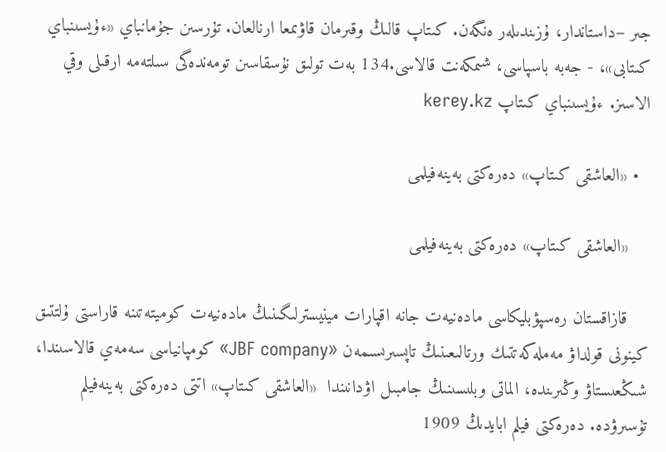جىر –داستاندار، ۇزىندىلەر ەنگەن. كىتاپ قالىڭ وقىرمان قاۋىمعا ارنالعان. تۇرسىن جۇمانباي «ءۇيسىنباي كىتابى»، - جەبە باسپاسى، شىمكەنت قالاسى.134 بەت تولىق نۇسقاسىن تومەندەگى سىلتەمە ارقىلى وقي الاسىز. ءۇيسىنباي كىتاپ kerey.kz

  • «العاشقى كىتاپ» دەرەكتى بەينەفيلمى

    «العاشقى كىتاپ» دەرەكتى بەينەفيلمى

    قازاقستان رەسپۋبليكاسى مادەنيەت جانە اقپارات مينيسترلىگىنىڭ مادەنيەت كوميتەتىنە قاراستى ۇلتتىق كينونى قولداۋ مەملەكەتتىك ورتالىعىنىڭ تاپسىرىسىمەن «JBF company» كومپانياسى سەمەي قالاسىندا، شىڭعىستاۋ وڭىرىندە، الماتى وبلىسىنىڭ جامبىل اۋدانىندا  «العاشقى كىتاپ» اتتى دەرەكتى بەينەفيلم تۇسىرۋدە. دەرەكتى فيلم ابايدىڭ 1909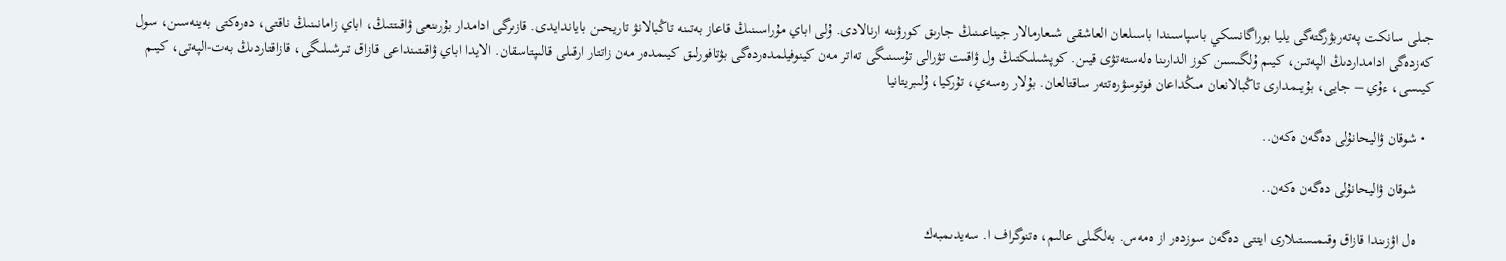جىلى سانكت پەتەربۋرگتەگى يليا بوراگانسكي باسپاسىندا باسىلعان العاشقى شىعارمالار جيناعىنىڭ جارىق كورۋىنە ارنالادى. ۇلى اباي مۇراسىنىڭ قاعاز بەتىنە تاڭبالانۋ تاريحىن باياندايدى. قازىرگى ادامدار بۇرىنعى ۋاقىتتىڭ، اباي زامانىنىڭ ناقتى، دەرەكتى بەينەسىن، سول كەزدەگى ادامداردىڭ الپەتىن، كيىم ۇلگىسىن كوز الدارىنا ەلەستەتۋى قيىن. كوپشىلىكتىڭ ول ۋاقىت تۋرالى تۇسىنىگى تەاتر مەن كينوفيلمدەردەگى بۋتافورلىق كيىمدەر مەن زاتتار ارقىلى قالىپتاسقان. الايدا اباي ۋاقىتىنداعى قازاق تىرشىلىگى، قازاقتاردىڭ بەت-الپەتى، كيىم كيىسى، ءۇي – جايى، بۇيىمدارى تاڭبالانعان مىڭداعان فوتوسۋرەتتەر ساقتالعان. بۇلار رەسەي، تۇركيا، ۇلىبريتانيا

  • شوقان ۋاليحانۇلى دەگەن ەكەن..

    شوقان ۋاليحانۇلى دەگەن ەكەن..

    ەل اۋزىندا قازاق وقىمىستىلارى ايتتى دەگەن سوزدەر از ەمەس. بەلگىلى عالىم، ەتنوگراف ا. سەيدىمبەك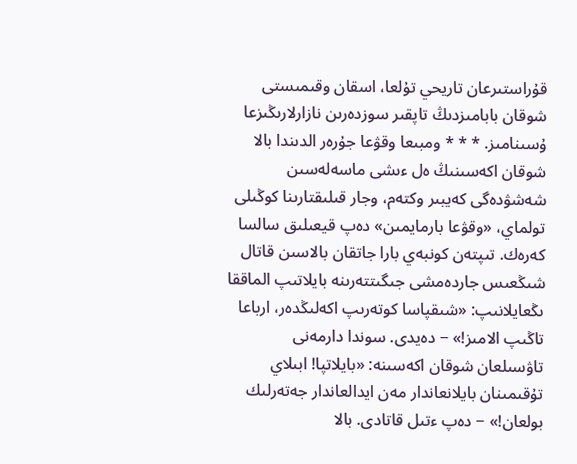قۇراستىرعان تاريحي تۇلعا، اسقان وقىمىستى شوقان بابامىزدىڭ تاپقىر سوزدەرىن نازارلارىڭىزعا ۇسىنامىز. * * * ومبىعا وقۋعا جۇرەر الدىندا بالا شوقان اكەسىنىڭ ەل ءىشى ماسەلەسىن شەشۋدەگى كەيبىر وكتەم، وجار قىلىقتارىنا كوڭىلى تولماي، «وقۋعا بارمايمىن» دەپ قيعىلىق سالسا كەرەك. تىپتەن كونبەي بارا جاتقان بالاسىن قاتال شىڭعىس جاردەمشى جىگىتتەرىنە بايلاتىپ الماققا ىڭعايلانىپ: «شىقپاسا كوتەرىپ اكەلىڭدەر، ارباعا تاڭىپ الامىز!» − دەيدى. سوندا دارمەنى تاۋسىلعان شوقان اكەسىنە: «بايلاتپا! ابىلاي تۇقىمىنان بايلانعاندار مەن ايدالعاندار جەتەرلىك بولعان!» − دەپ ءتىل قاتادى. بالا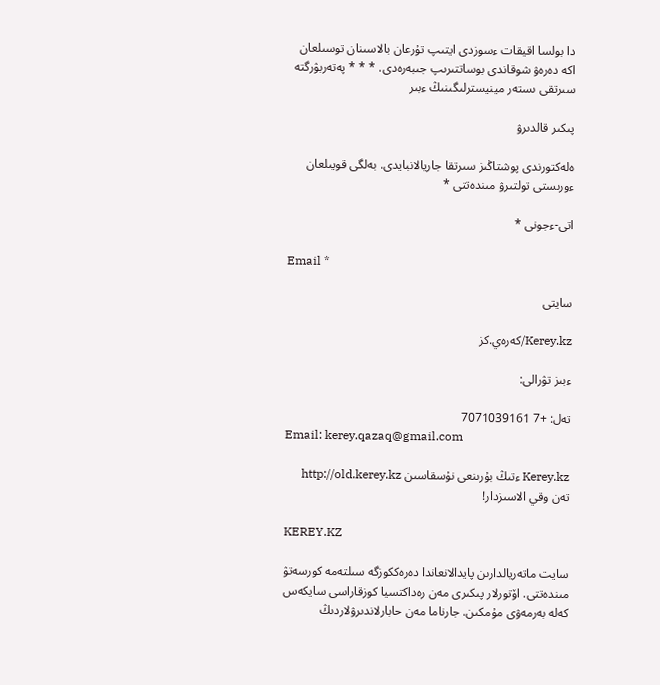دا بولسا اقيقات ءسوزدى ايتىپ تۇرعان بالاسىنان توسىلعان اكە دەرەۋ شوقاندى بوساتتىرىپ جىبەرەدى. * * * پەتەربۋرگتە سىرتقى ىستەر مينيسترلىگىنىڭ ءبىر

پىكىر قالدىرۋ

ەلەكتورندى پوشتاڭىز سىرتقا جاريالانبايدى. بەلگى قويىلعان ءورىستى تولتىرۋ مىندەتتى *

اتى-ءجونى *

Email *

سايتى

Kerey.kz/كەرەي.كز

ءبىز تۋرالى:

تەل: +7 7071039161
Email: kerey.qazaq@gmail.com

Kerey.kz ءتىڭ بۇرىنعى نۇسقاسىن http://old.kerey.kz تەن وقي الاسىزدار!

KEREY.KZ

سايت ماتەريالدارىن پايدالانعاندا دەرەككوزگە سىلتەمە كورسەتۋ مىندەتتى. اۆتورلار پىكىرى مەن رەداكتسيا كوزقاراسى سايكەس كەلە بەرمەۋى مۇمكىن. جارناما مەن حابارلاندىرۋلاردىڭ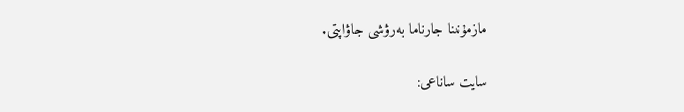مازمۇنىنا جارناما بەرۋشى جاۋاپتى.

سايت ساناعى: